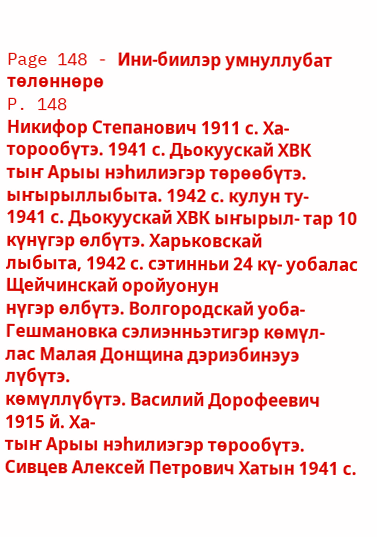Page 148 - Ини-биилэр умнуллубат төлөннөрө
P. 148
Никифор Степанович 1911 с. Ха- торообүтэ. 1941 с. Дьокуускай ХВК
тыҥ Арыы нэһилиэгэр төрөөбүтэ. ыҥырыллыбыта. 1942 с. кулун ту-
1941 с. Дьокуускай ХВК ыҥырыл- тар 10 күнүгэр өлбүтэ. Харьковскай
лыбыта, 1942 с. сэтинньи 24 кү- уобалас Щейчинскай оройуонун
нүгэр өлбүтэ. Волгородскай уоба- Гешмановка сэлиэнньэтигэр көмүл-
лас Малая Донщина дэриэбинэуэ лүбүтэ.
көмүллүбүтэ. Василий Дорофеевич 1915 й. Ха-
тыҥ Арыы нэһилиэгэр төрообүтэ.
Сивцев Алексей Петрович Хатын 1941 с.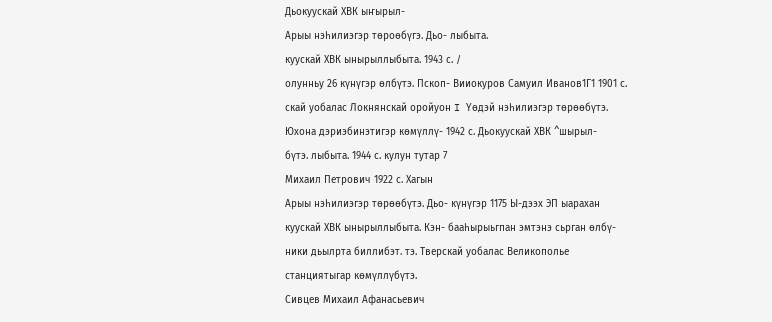Дьокуускай ХВК ыҥырыл-
Арыы нэһилиэгэр төроөбүгэ. Дьо- лыбыта.
куускай ХВК ынырыллыбыта. 1943 с. /
олунньу 26 күнүгэр өлбүтэ. Пскоп- Вииокуров Самуил Иванов1Г1 1901 с.
скай уобалас Локнянскай оройуон I Үөдэй нэһилиэгэр төрөөбүтэ.
Юхона дэриэбинэтигэр көмүллү- 1942 с. Дьокуускай ХВК ^шырыл-
бүтэ. лыбыта. 1944 с. кулун тутар 7
Михаил Петрович 1922 с. Хагын
Арыы нэһилиэгэр төрөөбүтэ. Дьо- күнүгэр 1175 Ы-дээх ЭП ыарахан
куускай ХВК ынырыллыбыта. Кэн- бааһырыьгпан эмтэнэ сьрган өлбү-
ники дьылрта биллибэт. тэ. Тверскай уобалас Великополье
станциятыгар көмүллүбүтэ.
Сивцев Михаил Афанасьевич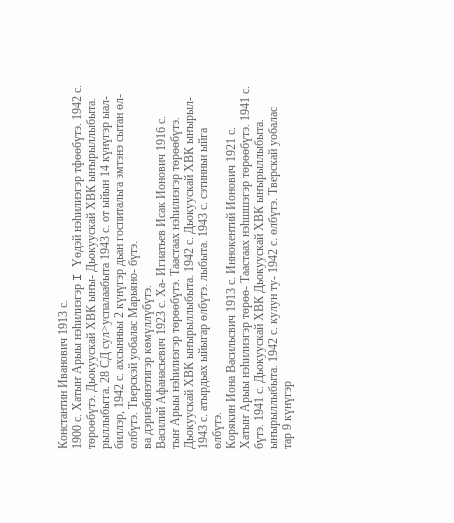Константин Иванович 1913 с.
1900 с. Хатыҥ Арыы нэһилиэгэр I Үөдэй нэһилиэгэр тфөөбүтэ. 1942 с.
төроөбүтэ. Дьокуускай ХВК ыҥы- Дьокуускай ХВК ыҥырыллыбыта.
рыллыбьгга. 28 СД сул>успалаабыта 1943 с. от ыйын 14 күнүгэр ыал-
биллэр, 1942 с. ахсынньы 2 күнүгэр дьан госпитальга эмтэнэ сытан өл-
өлбүтэ. Тверскэй уобалас Марьяно- бүтэ.
ва дэриэбинэтигэр көмүллүбүтэ.
Василий Афанасьевич 1923 с. Ха- Игиатьев Исак Ионович 1916 с.
тыҥ Арыы нэһилиэгэр төрөөбүтэ. Таастаах нэһилиэгэр төрөөбүтэ.
Дьокуускай ХВК ыҥырыллыбыта. 1942 с. Дьокуускай ХВК ыҥырыл-
1943 с. атырдьах ыйыгар өлбүтэ. лыбыта. 1943 с. сэтинньи ыйга
өлбүтэ.
Корякин Иона Васильсвич 1913 с. Иннокентий Ионович 1921 с.
Хатыҥ Арыы нэһилиэгэр төрөө- Таастаах нэһшшэгэр төрөөбүтэ. 1941 с.
бүтэ. 1941 с. Дьокуускай ХВК Дьокуускай ХВК ыҥырыллыбыта.
ыҥырыллыбыта. 1942 с. кулун ту- 1942 с. өлбүтэ. Тверскай уобалас
тар 9 күнүгэр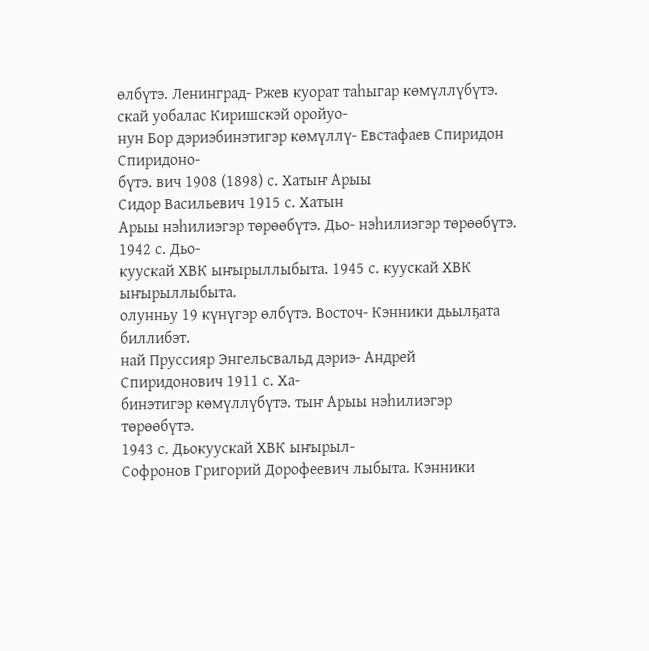өлбүтэ. Ленинград- Ржев куорат таһыгар көмүллүбүтэ.
скай уобалас Киришскэй оройуо-
нун Бор дэриэбинэтигэр көмүллү- Евстафаев Спиридон Спиридоно-
бүтэ. вич 1908 (1898) с. Хатыҥ Арыы
Сидор Васильевич 1915 с. Хатын
Арыы нэһилиэгэр төрөөбүтэ. Дьо- нэһилиэгэр төрөөбүтэ. 1942 с. Дьо-
куускай ХВК ыҥырыллыбыта. 1945 с. куускай ХВК ыҥырыллыбыта.
олунньу 19 күнүгэр өлбүтэ. Восточ- Кэнники дьылҕата биллибэт.
най Пруссияр Энгельсвальд дэриэ- Андрей Спиридонович 1911 с. Ха-
бинэтигэр көмүллүбүтэ. тыҥ Арыы нэһилиэгэр төрөөбүтэ.
1943 с. Дьокуускай ХВК ыҥырыл-
Софронов Григорий Дорофеевич лыбыта. Кэнники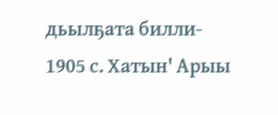дьылҕата билли-
1905 с. Хатын' Арыы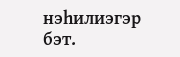нэһилиэгэр бэт.